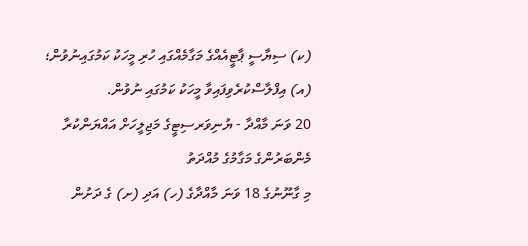(ކ) ސިޔާސީ ޕާޓީއެއްގެ މަގާމެއްގައި ހުރި މީހަކު ކަމުގައިނުވުން؛
(އ) އިފްލާސްކުރެވިފައިވާ މީހަކު ކަމުގައި ނުވުން.
20 ވަނަ މާއްދާ - ޔުނިވަރސިޓީގެ މަޖިލީހަށް އައްޔަންކުރާ މެންބަރުންގެ މަގާމުގެ މުއްދަތު
މި ގާނޫނުގެ 18 ވަނަ މާއްދާގެ (ހ) އަދި (ށ) ގެ ދަށުން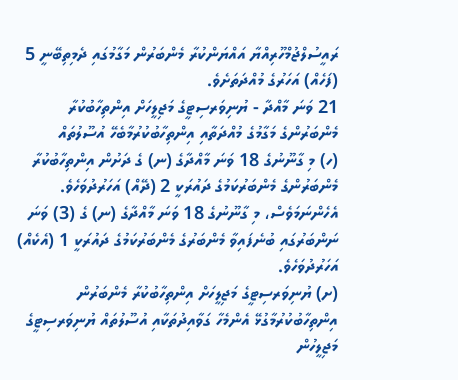ރައީސުލްޖުމްހޫރިއްޔާ އައްޔަންކުރާ މެންބަރުން މަގާމުގައި ދެމިތިބޭނީ 5 (ފަހެއް) އަހަރުގެ މުއްދަތަށެވެ.
21 ވަނަ މާއްދާ - ޔުނިވަރސިޓީގެ މަޖިލީހަށް އިންތިހާބުކުރާ މެންބަރުންގެ މަގާމުގެ މުއްދަތާއި އިންތިހާބުކުރުމާބެހޭ އުސޫލުތައް
(ހ) މި ގާނޫނުގެ 18 ވަނަ މާއްދާގެ (ނ) ގެ ދަށުން އިންތިހާބުކުރާ މެންބަރުންގެ މެންބަރުކަމުގެ ދައުރަކީ 2 (ދޭއް) އަހަރުދުވަހެވެ. އެހެންނަމަވެސް، މި ގާނޫނުގެ 18 ވަނަ މާއްދާގެ (ނ) ގެ (3) ވަނަ ނަންބަރުގައި ބުނެފައިވާ މެންބަރުގެ މެންބަރުކަމުގެ ދައުރަކީ 1 (އެކެއް) އަހަރުދުވަހެވެ.
(ށ) ޔުނިވަރސިޓީގެ މަޖިލީހަށް އިންތިހާބުކުރާ މެންބަރުން އިންތިހާބުކުރުމާގުޅޭ އެންމެހާ ގަވާއިދުތަކާއި އުސޫލުތައް ޔުނިވަރސިޓީގެ މަޖިލީހުން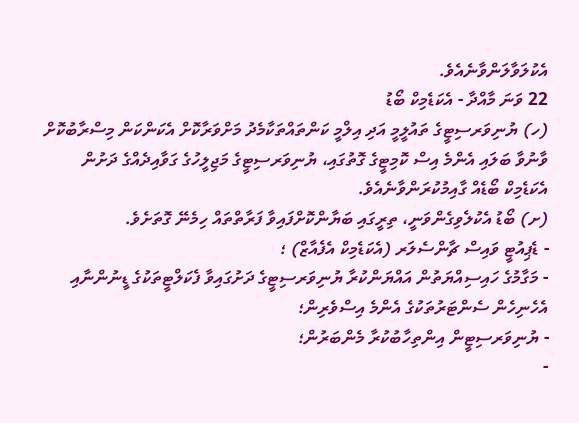އެކުލަވާލަންވާނެއެވެ.
22 ވަނަ މާއްދާ - އެކަޑެމިކް ބޯޑު
(ހ) ޔުނިވަރސިޓީގެ ތައުލީމީ އަދި އިލްމީ ކަންތައްތަކާމެދު މަށްވަރާކޮށް އެކަންކަން މިސްރާބުކޮށް ވާނުވާ ބަލައި އެންމެ އިސް ކޮމިޓީގެ ގޮތުގައި، ޔުނިވަރސިޓީގެ މަޖިލީހުގެ ގަވާއިދެއްގެ ދަށުން އެކަޑެމިކް ބޯޑެއް ގާއިމުކުރަންވާނެއެވެ.
(ށ) ބޯޑު އެކުލެވިގެންވަނީ، ތިރީގައި ބަޔާންކޮށްފައިވާ ފަރާތްތައް ހިމެނޭ ގޮތަށެވެ.
- ޑެޕިއުޓީ ވައިސް ޗާންސެލަރ (އެކަޑެމިކް އެފެއާޒް) ؛
- މަގާމުގެ ހައިސިއްޔަތުން އައްޔަންކުރާ ޔުނިވަރސިޓީގެ ދަށުގައިވާ ފެކަލްޓީތަކުގެ ޑީނުންނާއި އެހެނިހެން ސެންޓަރުތަކުގެ އެންމެ އިސްވެރިން؛
- ޔުނިވަރސިޓީން އިންތިހާބުކުރާ މެންބަރުން؛
-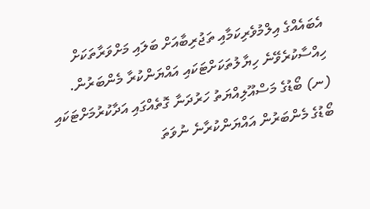އެބައެއްގެ އިލްމުވެރިކަމާއި ތަޖުރިބާއަށް ބަލައި މަށްވަރާތަކަށް ހިއްސާކުރެވޭނެ ހިޔާލުތަކަށްޓަކައި އައްޔަންކުރާ މެންބަރުން.
(ނ) ބޯޑުގެ މަސްއޫލިއްޔަތު ހަރުދަނާ ގޮތެއްގައި އަދާކުރުމަށްޓަކައި ބޯޑުގެ މެންބަރުން އައްޔަންކުރާނެ ނުވަތަ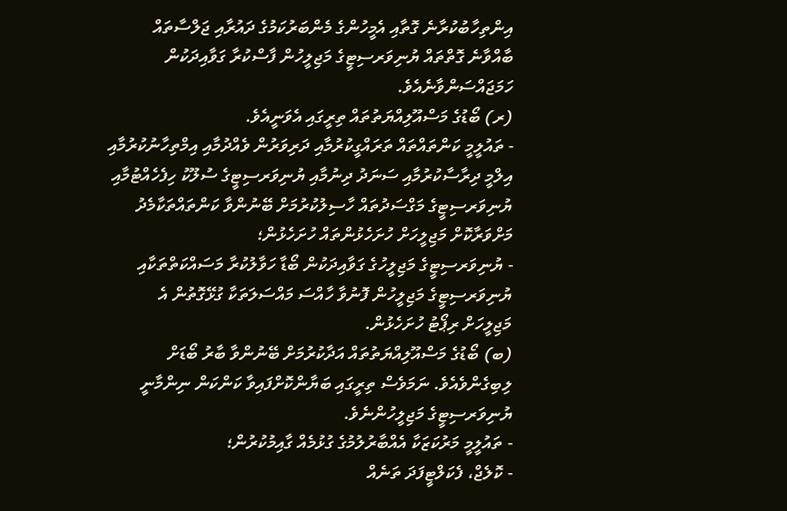އިންތިހާބުކުރާނެ ގޮތާއި އެމީހުންގެ މެންބަރުކަމުގެ ދައުރާއި ޖަލްސާތައް ބާއްވާނެ ގޮތްތައް ޔުނިވަރސިޓީގެ މަޖިލީހުން ފާސްކުރާ ގަވާއިދަކުން ހަމަޖައްސަންވާނެއެވެ.
(ރ) ބޯޑުގެ މަސްއޫލިއްޔަތުތައް ތިރީގައި އެވަނީއެވެ.
- ތައުލީމީ ކަންތައްތައް ތަރައްގީކުރުމާއި ދަރިވަރުން ވެއްދުމާއި އިމްތިހާނުކުރުމާއި އިލްމީ ދިރާސާކުރުމާއި ސަނަދު ދިނުމާއި ޔުނިވަރސިޓީގެ ސުލޫކު ހިފެހެއްޓުމާއި ޔުނިވަރސިޓީގެ މަގްސަދުތައް ހާސިލުކުރުމަށް ބޭނުންވާ ކަންތައްތަކާމެދު މަށްވަރާކޮށް މަޖިލީހަށް ހުށަހެޅުންތައް ހުށަހެޅުން؛
- ޔުނިވަރސިޓީގެ މަޖިލީހުގެ ގަވާއިދަކުން ބޯޑާ ހަވާލުކުރާ މަސައްކަތްތަކާއި ޔުނިވަރސިޓީގެ މަޖިލީހުން ފޮނުވާ ހާއްސަ މައްސަލަތަކާ ގުޅޭގޮތުން އެ މަޖިލީހަށް ރިޕޯޓު ހުށަހެޅުން.
(ބ) ބޯޑުގެ މަސްއޫލިއްޔަތުތައް އަދާކުރުމަށް ބޭނުންވާ ބާރު ބޯޑަށް ލިބިގެންވެއެވެ. ނަމަވެސް ތިރީގައި ބަޔާންކޮށްފައިވާ ކަންކަން ނިންމާނީ ޔުނިވަރސިޓީގެ މަޖިލީހުންނެވެ.
- ތައުލީމީ މަރުކަޒަކާ އެއްބާރުލުމުގެ ގުޅުމެއް ގާއިމުކުރުން؛
- ކޮލެޖް، ފެކަލްޓީފަދަ ތަނެއް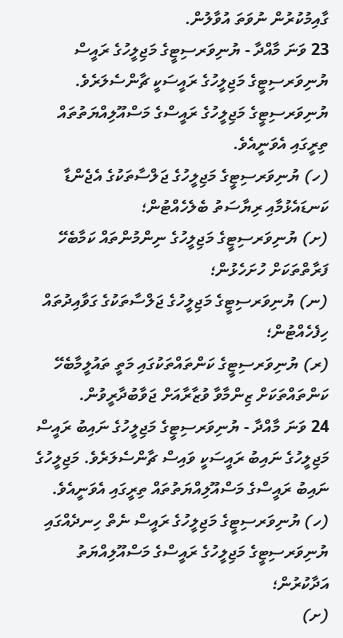ގާއިމުކުރުން ނުވަތަ އުވާލުން.
23 ވަނަ މާއްދާ - ޔުނިވަރސިޓީގެ މަޖިލީހުގެ ރައީސް
ޔުނިވަރސިޓީގެ މަޖިލީހުގެ ރައީސަކީ ޗާންސެލަރެވެ. ޔުނިވަރސިޓީގެ މަޖިލީހުގެ ރައީސްގެ މަސްއޫލިއްޔަތުތައް ތިރީގައި އެވަނީއެވެ.
(ހ) ޔުނިވަރސިޓީގެ މަޖިލީހުގެ ޖަލްސާތަކުގެ އެޖެންޑާ ކަނޑައެޅުމާއި ރިޔާސަތު ބެލެހެއްޓުން؛
(ށ) ޔުނިވަރސިޓީގެ މަޖިލީހުގެ ނިންމުންތައް ކަމާބެހޭ ފަރާތްތަކަށް ހުށަހެޅުން؛
(ނ) ޔުނިވަރސިޓީގެ މަޖިލީހުގެ ޖަލްސާތަކުގެ ގަވާއިދުތައް ހިފެހެއްޓުން؛
(ރ) ޔުނިވަރސިޓީގެ ކަންތައްތަކުގައި މަތީ ތައުލީމާބެހޭ ކަންތައްތަކަށް ޒިންމާވާ ވުޒާރާއަށް ޖަވާބުދާރީވުން.
24 ވަނަ މާއްދާ - ޔުނިވަރސިޓީގެ މަޖިލީހުގެ ނައިބު ރައީސް
މަޖިލީހުގެ ނައިބު ރައީސަކީ ވައިސް ޗާންސެލަރެވެ. މަޖިލީހުގެ ނައިބު ރައީސްގެ މަސްއޫލިއްޔަތުތައް ތިރީގައި އެވަނީއެވެ.
(ހ) ޔުނިވަރސިޓީގެ މަޖިލީހުގެ ރައީސް ނެތް ހިނދެއްގައި ޔުނިވަރސިޓީގެ މަޖިލީހުގެ ރައީސްގެ މަސްއޫލިއްޔަތު އަދާކުރުން؛
(ށ)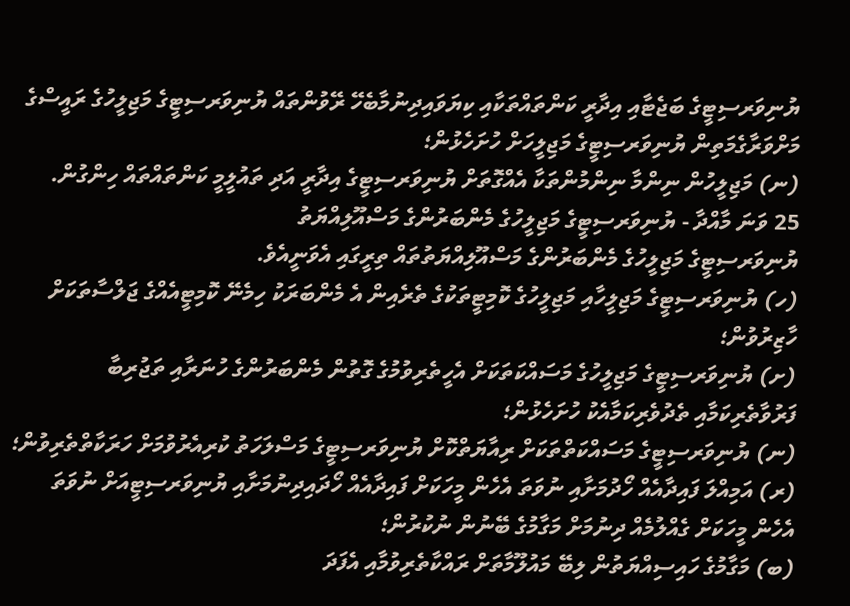ޔުނިވަރސިޓީގެ ބަޖެޓާއި އިދާރީ ކަންތައްތަކާއި ކިޔަވައިދިނުމާބެހޭ ރޭވުންތައް ޔުނިވަރސިޓީގެ މަޖިލީހުގެ ރައީސްގެ މަށްވަރާގެމަތިން ޔުނިވަރސިޓީގެ މަޖިލީހަށް ހުށަހެޅުން؛
(ނ) މަޖިލީހުން ނިންމާ ނިންމުންތަކާ އެއްގޮތަށް ޔުނިވަރސިޓީގެ އިދާރީ އަދި ތައުލީމީ ކަންތައްތައް ހިންގުން.
25 ވަނަ މާއްދާ - ޔުނިވަރސިޓީގެ މަޖިލީހުގެ މެންބަރުންގެ މަސްއޫލިއްޔަތު
ޔުނިވަރސިޓީގެ މަޖިލީހުގެ މެންބަރުންގެ މަސްއޫލިއްޔަތުތައް ތިރީގައި އެވަނީއެވެ.
(ހ) ޔުނިވަރސިޓީގެ މަޖިލީހާއި މަޖިލީހުގެ ކޮމިޓީތަކުގެ ތެރެއިން އެ މެންބަރަކު ހިމެނޭ ކޮމިޓީއެއްގެ ޖަލްސާތަކަށް ހާޒިރުވުން؛
(ށ) ޔުނިވަރސިޓީގެ މަޖިލީހުގެ މަސައްކަތަކަށް އެހީތެރިވުމުގެ ގޮތުން މެންބަރުންގެ ހުނަރާއި ތަޖުރިބާ ފަރުވާތެރިކަމާއި ތެދުވެރިކަމާއެކު ހުށަހެޅުން؛
(ނ) ޔުނިވަރސިޓީގެ މަސައްކަތްތަކަށް ރިއާޔަތްކޮށް ޔުނިވަރސިޓީގެ މަސްލަހަތު ކުރިއެރުވުމަށް ހަރަކާތްތެރިވުން؛
(ރ) އަމިއްލަ ފައިދާއެއް ހޯދުމަށާއި ނުވަތަ އެހެން މީހަކަށް ފައިދާއެއް ހޯދައިދިނުމަށާއި ޔުނިވަރސިޓީއަށް ނުވަތަ އެހެން މީހަކަށް ގެއްލުމެއް ދިނުމަށް މަގާމުގެ ބޭނުން ނުކުރުން؛
(ބ) މަގާމުގެ ހައިސިއްޔަތުން ލިބޭ މައުލޫމާތަށް ރައްކާތެރިވުމާއި އެފަދަ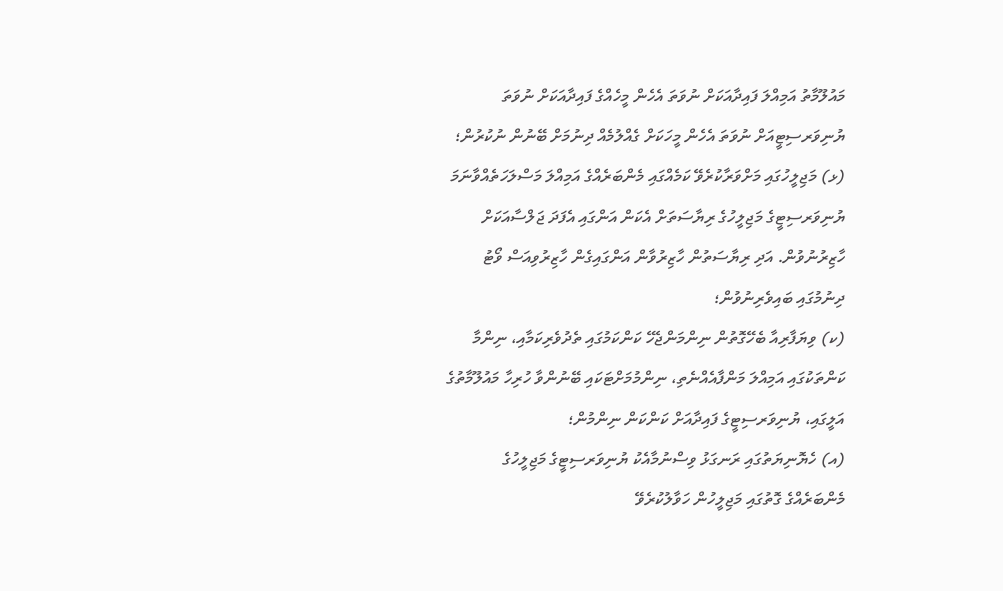މައުލޫމާތު އަމިއްލަ ފައިދާއަކަށް ނުވަތަ އެހެން މީހެއްގެ ފައިދާއަކަށް ނުވަތަ ޔުނިވަރސިޓީއަށް ނުވަތަ އެހެން މީހަކަށް ގެއްލުމެއް ދިނުމަށް ބޭނުން ނުކުރުން؛
(ޅ) މަޖިލީހުގައި މަށްވަރާކުރެވޭ ކަމެއްގައި މެންބަރެއްގެ އަމިއްލަ މަސްލަހަތެއްވާނަމަ ޔުނިވަރސިޓީގެ މަޖިލީހުގެ ރިޔާސަތަށް އެކަން އަންގައި އެފަދަ ޖަލްސާއަކަށް ހާޒިރުނުވުން. އަދި ރިޔާސަތުން ހާޒިރުވާން އަންގައިގެން ހާޒިރުވިއަސް ވޯޓު ދިނުމުގައި ބައިވެރިނުވުން؛
(ކ) ވިޔަފާރިއާ ބެހޭގޮތުން ނިންމަންޖެހޭ ކަންކަމުގައި ތެދުވެރިކަމާއި، ނިންމާ ކަންތަކުގައި އަމިއްލަ މަންފާއެއްނެތި، ނިންމުމަށްޓަކައި ބޭނުންވާ ހުރިހާ މައުލޫމާތުގެ އަލީގައި، ޔުނިވަރސިޓީގެ ފައިދާއަށް ކަންކަން ނިންމުން؛
(އ) ހެޔޮނިޔަތުގައި ރަނގަޅު ވިސްނުމާއެކު ޔުނިވަރސިޓީގެ މަޖިލީހުގެ މެންބަރެއްގެ ގޮތުގައި މަޖިލީހުން ހަވާލުކުރެވޭ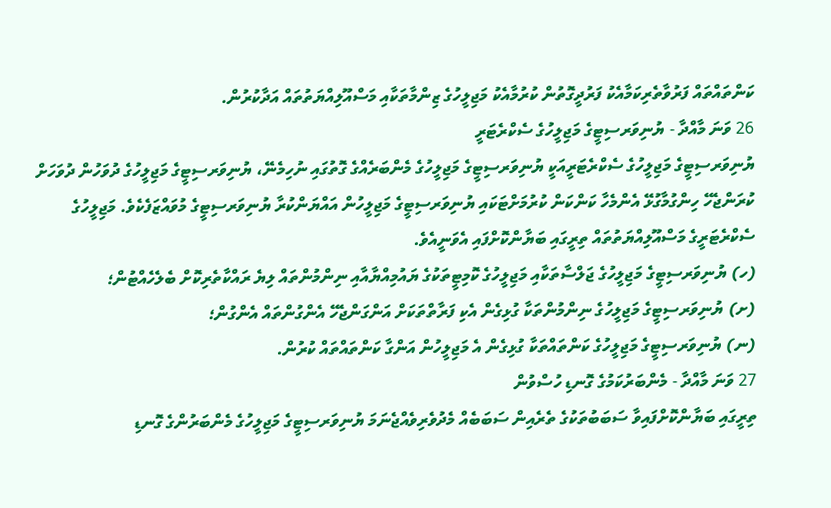ކަންތައްތައް ފަރުވާތެރިކަމާއެކު ފަރުދީގޮތުން ކުރުމާއެކު މަޖިލީހުގެ ޒިންމާތަކާއި މަސްއޫލިއްޔަތުތައް އަދާކުރުން.
26 ވަނަ މާއްދާ - ޔުނިވަރސިޓީގެ މަޖިލީހުގެ ސެކްރެޓަރީ
ޔުނިވަރސިޓީގެ މަޖިލީހުގެ ސެކްރެޓަރީއަކީ ޔުނިވަރސިޓީގެ މަޖިލީހުގެ މެންބަރެއްގެ ގޮތުގައި ނުހިމެނޭ، ޔުނިވަރސިޓީގެ މަޖިލީހުގެ ދުވަހުން ދުވަހަށް ކުރަންޖެހޭ ހިންގުމާގުޅޭ އެންމެހާ ކަންކަން ކުރުމަށްޓަކައި ޔުނިވަރސިޓީގެ މަޖިލީހުން އައްޔަންކުރާ ޔުނިވަރސިޓީގެ މުވައްޒަފެކެވެ. މަޖިލީހުގެ ސެކްރެޓަރީގެ މަސްއޫލިއްޔަތުތައް ތިރީގައި ބަޔާންކޮށްފައި އެވަނީއެވެ.
(ހ) ޔުނިވަރސިޓީގެ މަޖިލީހުގެ ޖަލްސާތަކާއި މަޖިލީހުގެ ކޮމިޓީތަކުގެ ޔައުމިއްޔާއާއި ނިންމުންތައް ލިޔެ ރައްކާތެރިކޮށް ބެލެހެއްޓުން؛
(ށ) ޔުނިވަރސިޓީގެ މަޖިލީހުގެ ނިންމުންތަކާ ގުޅިގެން އެކި ފަރާތްތަކަށް އަންގަންޖެހޭ އެންގުންތައް އެންގުން؛
(ނ) ޔުނިވަރސިޓީގެ މަޖިލީހުގެ ކަންތައްތަކާ ގުޅިގެން އެ މަޖިލީހުން އަންގާ ކަންތައްތައް ކުރުން.
27 ވަނަ މާއްދާ - މެންބަރުކަމުގެ ގޮނޑި ހުސްވުން
ތިރީގައި ބަޔާންކޮށްފައިވާ ސަބަބުތަކުގެ ތެރެއިން ސަބަބެއް މެދުވެރިވެއްޖެނަމަ ޔުނިވަރސިޓީގެ މަޖިލީހުގެ މެންބަރުންގެ ގޮނޑި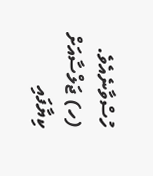ހުސްވާނެއެވެ.
(ހ) ޖަލްސާއަށް ކިޔާފައި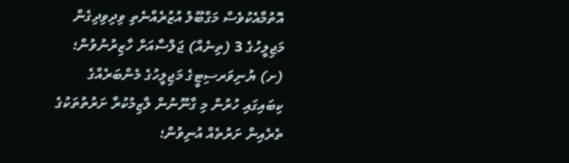އޮތުމާއެކުވެސް މަގްބޫލު އުޒުރެއްނެތި ވިދިވިދިގެން މަޖިލީހުގެ 3 (ތިނެއް) ޖަލްސާއަށް ހާޒިރުނުވުން؛
(ށ) ޔުނިވަރސިޓީގެ މަޖިލީހުގެ މެންބަރެއްގެ ކިބައިގައި ހުރުން މި ގާނޫނުން ލާޒިމުކުރާ ށަރުތުތަކުގެ ތެރެއިން ށަރުތެއް އުނިވުން؛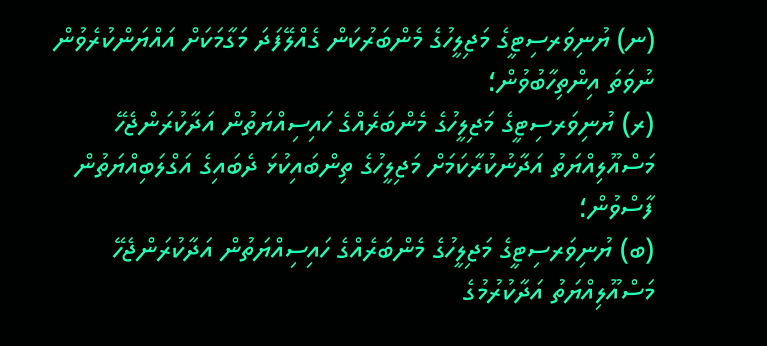(ނ) ޔުނިވަރސިޓީގެ މަޖިލީހުގެ މެންބަރުކަން ގެއްލޭފަދަ މަގާމަކަށް އައްޔަންކުރެވުން ނުވަތަ އިންތިހާބުވުން؛
(ރ) ޔުނިވަރސިޓީގެ މަޖިލީހުގެ މެންބަރެއްގެ ހައިސިއްޔަތުން އަދާކުރަންޖެހޭ މަސްއޫލިއްޔަތު އަދާނުކުރާކަމަށް މަޖިލީހުގެ ތިންބައިކުޅަ ދެބައިގެ އަގްލަބިއްޔަތުން ފާސްވުން؛
(ބ) ޔުނިވަރސިޓީގެ މަޖިލީހުގެ މެންބަރެއްގެ ހައިސިއްޔަތުން އަދާކުރަންޖެހޭ މަސްއޫލިއްޔަތު އަދާކުރުމުގެ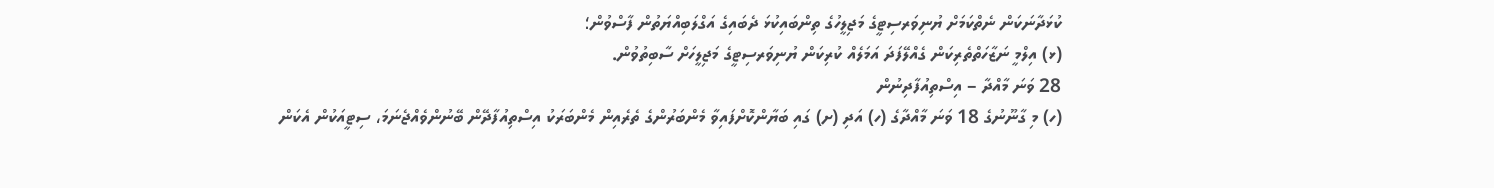ކުޅަދާނަކަން ނެތްކަމަށް ޔުނިވަރސިޓީގެ މަޖިލީހުގެ ތިންބައިކުޅަ ދެބައިގެ އަގްލަބިއްޔަތުން ފާސްވުން؛
(ޅ) އިލްމީ ނަޒާހަތްތެރިކަން ގެއްލޭފަދަ އަމަލެއް ކުރިކަން ޔުނިވަރސިޓީގެ މަޖިލީހަށް ސާބިތުވުން.
28 ވަނަ މާއްދާ – އިސްތިއުފާދިނުން
(ހ) މި ގާނޫނުގެ 18 ވަނަ މާއްދާގެ (ހ) އަދި (ށ) ގައި ބަޔާންކޮށްފައިވާ މެންބަރުންގެ ތެރެއިން މެންބަރަކު އިސްތިއުފާދޭން ބޭނުންވެއްޖެނަމަ، ސިޓީއަކުން އެކަން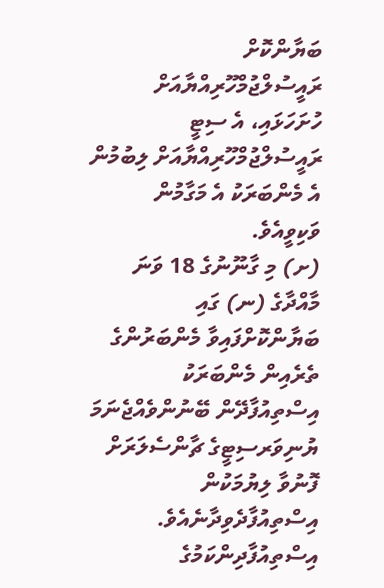ބަޔާންކޮށް ރައީސުލްޖުމްހޫރިއްޔާއަށް ހުށަހަޅައި، އެ ސިޓީ ރައީސުލްޖުމްހޫރިއްޔާއަށް ލިބުމުން އެ މެންބަރަކު އެ މަގާމުން ވަކިވީއެވެ.
(ށ) މި ގާނޫނުގެ 18 ވަނަ މާއްދާގެ (ނ) ގައި ބަޔާންކޮށްފައިވާ މެންބަރުންގެ ތެރެއިން މެންބަރަކު އިސްތިއުފާދޭން ބޭނުންވެއްޖެނަމަ ޔުނިވަރސިޓީގެ ޗާންސެލަރަށް ފޮނުވާ ލިޔުމަކުން އިސްތިއުފާދެވިދާނެއެވެ. އިސްތިއުފާދިންކަމުގެ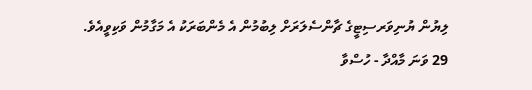ލިޔުން ޔުނިވަރސިޓީގެ ޗާންސެލަރަށް ލިބުމުން އެ މެންބަރަކު އެ މަގާމުން ވަކިވީއެވެ.
29 ވަނަ މާއްދާ - ހުސްވާ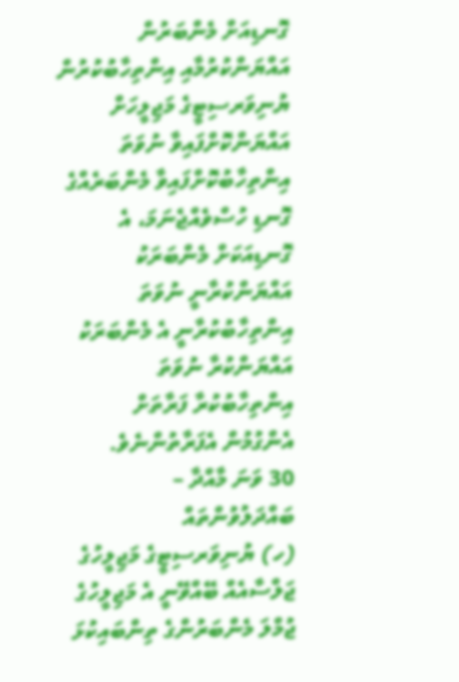ގޮނޑިއަށް މެންބަރުން އައްޔަންކުރުމާއި އިންތިހާބުކުރުން
ޔުނިވަރސިޓީގެ މަޖިލީހަށް އައްޔަންކޮށްފައިވާ ނުވަތަ އިންތިހާބުކޮށްފައިވާ މެންބަރެއްގެ ގޮނޑި ހުސްވެއްޖެނަމަ، އެ ގޮނޑިއަކަށް މެންބަރަކު އައްޔަންކުރާނީ ނުވަތަ އިންތިހާބުކުރާނީ އެ މެންބަރަކު އައްޔަންކުރާ ނުވަތަ އިންތިހާބުކުރާ ފަރާތަށް އެންގުމުން އެފަރާތުންނެވެ.
30 ވަނަ މާއްދާ – ބައްދަލުވުންތައް
(ހ) ޔުނިވަރސިޓީގެ މަޖިލީހުގެ ޖަލްސާއެއް ބޭއްވޭނީ އެ މަޖިލީހުގެ ޖުމްލަ މެންބަރުންގެ ތިންބައިކުޅަ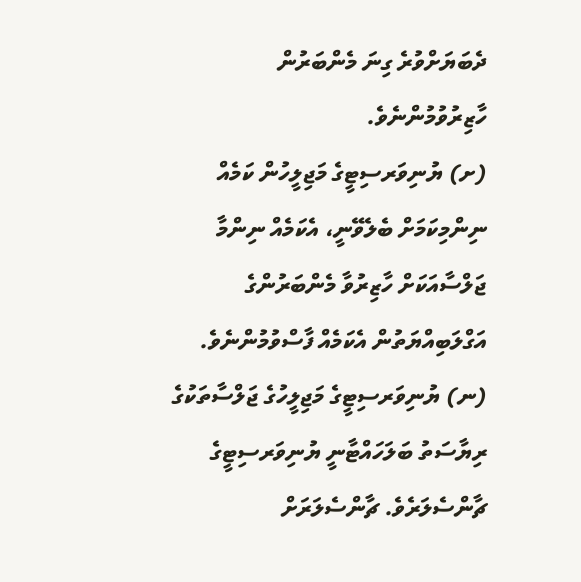ދެބަޔަށްވުރެ ގިނަ މެންބަރުން ހާޒިރުވުމުންނެވެ.
(ށ) ޔުނިވަރސިޓީގެ މަޖިލީހުން ކަމެއް ނިންމިކަމަށް ބެލެވޭނީ، އެކަމެއް ނިންމާ ޖަލްސާއަކަށް ހާޒިރުވާ މެންބަރުންގެ އަގްލަބިއްޔަތުން އެކަމެއް ފާސްވުމުންނެވެ.
(ނ) ޔުނިވަރސިޓީގެ މަޖިލީހުގެ ޖަލްސާތަކުގެ ރިޔާސަތު ބަލަހައްޓާނީ ޔުނިވަރސިޓީގެ ޗާންސެލަރެވެ. ޗާންސެލަރަށް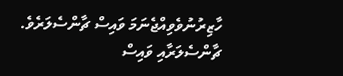ހާޒިރުނުވެވިއްޖެނަމަ ވައިސް ޗާންސެލަރެވެ. ޗާންސެލަރާއި ވައިސް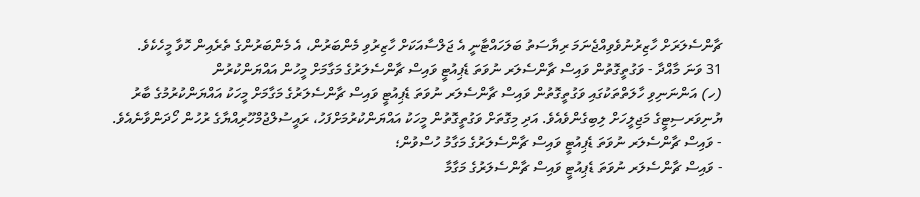ޗާންސެލަރަށް ހާޒިރުނުވެވިއްޖެނަމަ ރިޔާސަތު ބަލަހައްޓާނީ އެ ޖަލްސާއަކަށް ހާޒިރުވި މެންބަރުން، އެ މެންބަރުންގެ ތެރެއިން ހޮވާ މީހެކެވެ.
31 ވަނަ މާއްދާ - ވަގުތީގޮތުން ވައިސް ޗާންސެލަރ ނުވަތަ ޑެޕިއުޓީ ވައިސް ޗާންސެލަރުގެ މަގާމަށް މީހުން އައްޔަންކުރުން
(ހ) އަންނަނިވި ހާލަތްތަކުގައި ވަގުތީގޮތުން ވައިސް ޗާންސެލަރ ނުވަތަ ޑެޕިއުޓީ ވައިސް ޗާންސެލަރުގެ މަގާމަށް މީހަކު އައްޔަންކުރުމުގެ ބާރު ޔުނިވަރސިޓީގެ މަޖިލީހަށް ލިބިގެންވެއެވެ. އަދި މިގޮތަށް ވަގުތީގޮތުން މީހަކު އައްޔަންކުރުމަށްފަހު، ރައީސުލްޖުމްހޫރިއްޔާގެ ރުހުން ހޯދަންވާނެއެވެ.
- ވައިސް ޗާންސެލަރ ނުވަތަ ޑެޕިއުޓީ ވައިސް ޗާންސެލަރުގެ މަގާމު ހުސްވުން؛
- ވައިސް ޗާންސެލަރ ނުވަތަ ޑެޕިއުޓީ ވައިސް ޗާންސެލަރުގެ މަގާމާ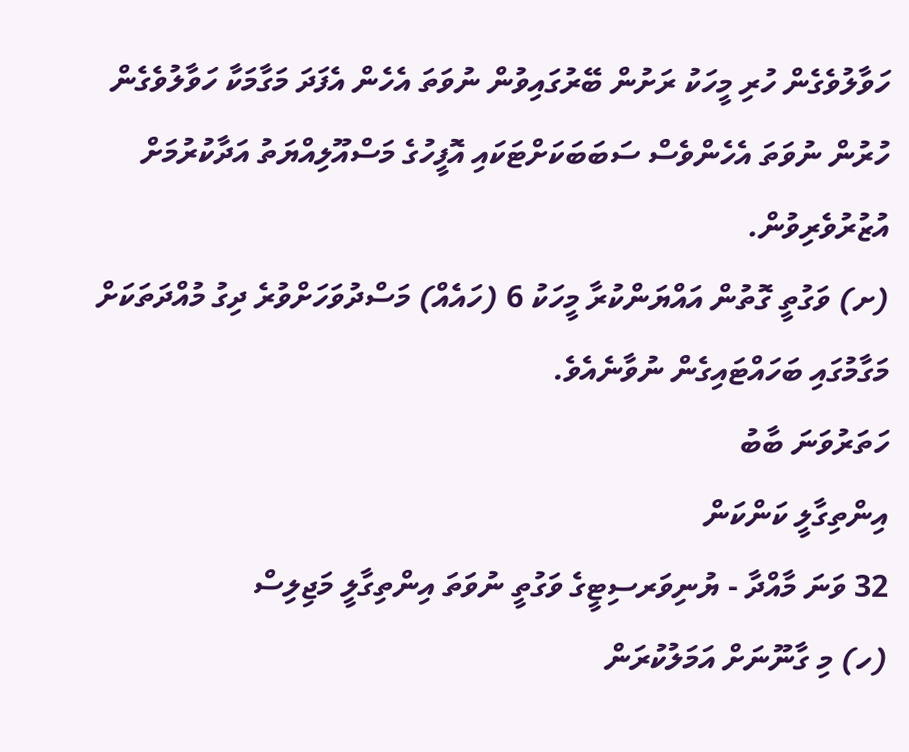ހަވާލުވެގެން ހުރި މީހަކު ރަށުން ބޭރުގައިވުން ނުވަތަ އެހެން އެފަދަ މަގާމަކާ ހަވާލުވެގެން ހުރުން ނުވަތަ އެހެންވެސް ސަބަބަކަށްޓަކައި އޮފީހުގެ މަސްއޫލިއްޔަތު އަދާކުރުމަށް އުޒުރުވެރިވުން.
(ށ) ވަގުތީ ގޮތުން އައްޔަންކުރާ މީހަކު 6 (ހައެއް) މަސްދުވަހަށްވުރެ ދިގު މުއްދަތަކަށް މަގާމުގައި ބަހައްޓައިގެން ނުވާނެއެވެ.
ހަތަރުވަނަ ބާބު
އިންތިގާލީ ކަންކަން
32 ވަނަ މާއްދާ - ޔުނިވަރސިޓީގެ ވަގުތީ ނުވަތަ އިންތިގާލީ މަޖިލިސް
(ހ) މި ގާނޫނަށް އަމަލުކުރަން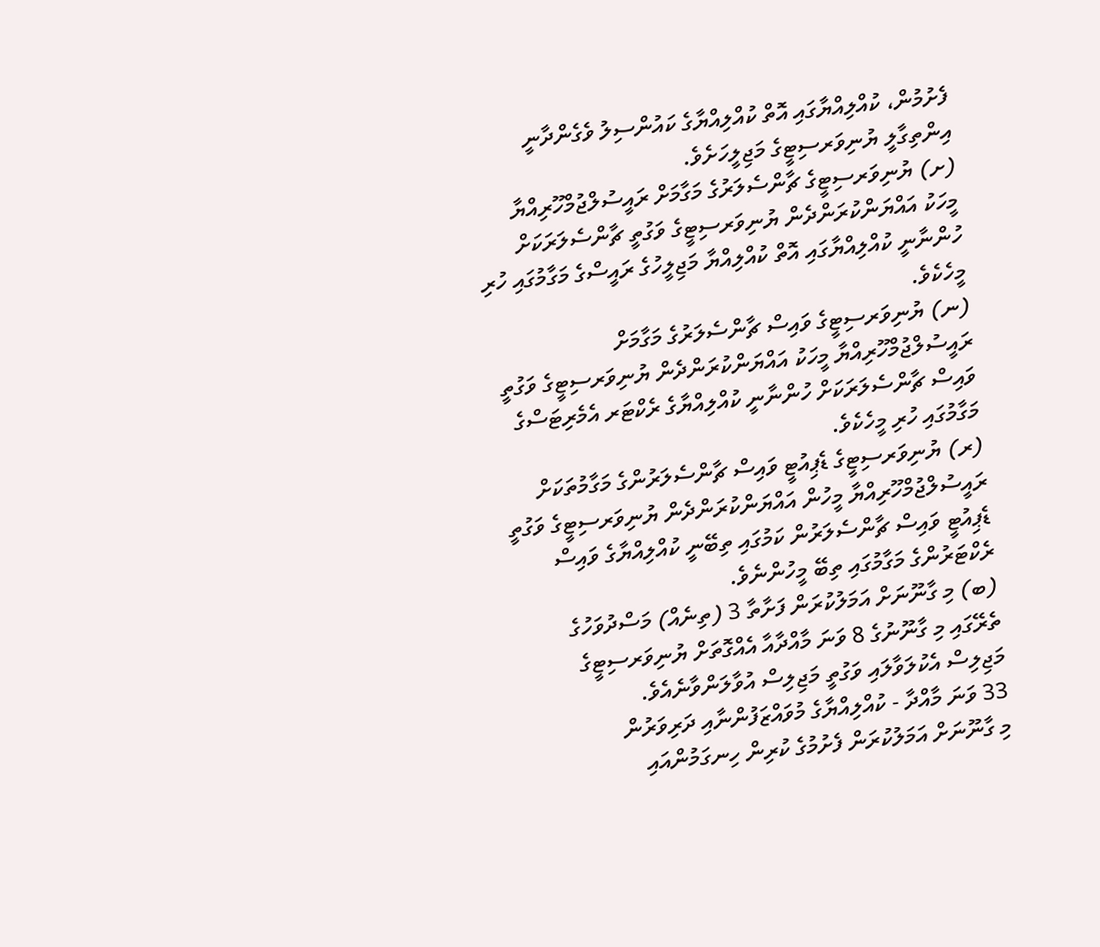ފެށުމުން، ކުއްލިއްޔާގައި އޮތް ކުއްލިއްޔާގެ ކައުންސިލު ވެގެންދާނީ އިންތިގާލީ ޔުނިވަރސިޓީގެ މަޖިލީހަށެވެ.
(ށ) ޔުނިވަރސިޓީގެ ޗާންސެލަރުގެ މަގާމަށް ރައީސުލްޖުމްހޫރިއްޔާ މީހަކު އައްޔަންކުރަންދެން ޔުނިވަރސިޓީގެ ވަގުތީ ޗާންސެލަރަކަށް ހުންނާނީ ކުއްލިއްޔާގައި އޮތް ކުއްލިއްޔާ މަޖިލީހުގެ ރައީސްގެ މަގާމުގައި ހުރި މީހެކެވެ.
(ނ) ޔުނިވަރސިޓީގެ ވައިސް ޗާންސެލަރުގެ މަގާމަށް ރައީސުލްޖުމްހޫރިއްޔާ މީހަކު އައްޔަންކުރަންދެން ޔުނިވަރސިޓީގެ ވަގުތީ ވައިސް ޗާންސެލަރަކަށް ހުންނާނީ ކުއްލިއްޔާގެ ރެކްޓަރ އެމެރިޓަސްގެ މަގާމުގައި ހުރި މީހެކެވެ.
(ރ) ޔުނިވަރސިޓީގެ ޑެޕިއުޓީ ވައިސް ޗާންސެލަރުންގެ މަގާމުތަކަށް ރައީސުލްޖުމްހޫރިއްޔާ މީހުން އައްޔަންކުރަންދެން ޔުނިވަރސިޓީގެ ވަގުތީ ޑެޕިއުޓީ ވައިސް ޗާންސެލަރުން ކަމުގައި ތިބޭނީ ކުއްލިއްޔާގެ ވައިސް ރެކްޓަރުންގެ މަގާމުގައި ތިބޭ މީހުންނެވެ.
(ބ) މި ގާނޫނަށް އަމަލުކުރަން ފަށާތާ 3 (ތިނެއް) މަސްދުވަހުގެ ތެރޭގައި މި ގާނޫނުގެ 8 ވަނަ މާއްދާއާ އެއްގޮތަށް ޔުނިވަރސިޓީގެ މަޖިލިސް އެކުލަވާލައި ވަގުތީ މަޖިލިސް އުވާލަންވާނެއެވެ.
33 ވަނަ މާއްދާ - ކުއްލިއްޔާގެ މުވައްޒަފުންނާއި ދަރިވަރުން
މި ގާނޫނަށް އަމަލުކުރަން ފެށުމުގެ ކުރިން ހިނގަމުންއައި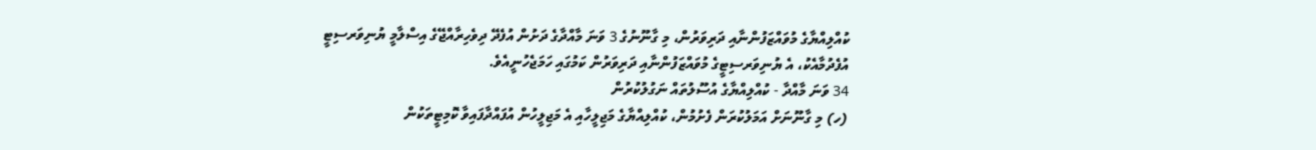ކުއްލިއްޔާގެ މުވައްޒަފުންނާއި ދަރިވަރުން، މި ގާނޫނުގެ 3 ވަނަ މާއްދާގެ ދަށުން އުފެދޭ ދިވެހިރާއްޖޭގެ އިސްލާމީ ޔުނިވަރސިޓީ އުފެދުމާއެކު، އެ ޔުނިވަރސިޓީގެ މުވައްޒަފުންނާއި ދަރިވަރުން ކަމުގައި ހަމަޖެހުނީއެވެ.
34 ވަނަ މާއްދާ - ކުއްލިއްޔާގެ އުސޫލުތައް ނަގުލުކުރުން
(ހ) މި ގާނޫނަށް އަމަލުކުރަން ފެށުމުން، ކުއްލިއްޔާގެ މަޖިލީހާއި އެ މަޖިލީހުން އުފައްދާފައިވާ ކޮމިޓީތަކުން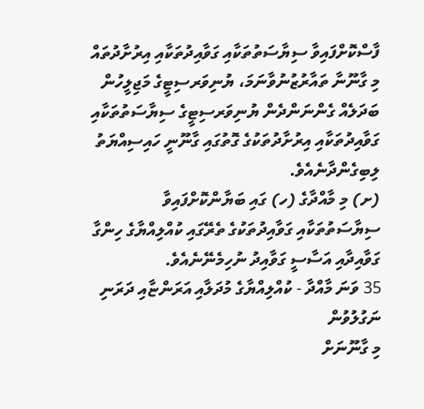ފާސްކޮށްފައިވާ ސިޔާސަތުތަކާއި ގަވާއިދުތަކާއި އިރުށާދުތައް މި ގާނޫނާ ތައާރުޒުނުވާނަމަ، ޔުނިވަރސިޓީގެ މަޖިލީހުން ބަދަލެއް ގެންނަންދެން ޔުނިވަރސިޓީގެ ސިޔާސަތުތަކާއި ގަވާއިދުތަކާއި އިރުށާދުތަކުގެ ގޮތުގައި ގާނޫނީ ހައިސިއްޔަތު ލިބިގެންދާނެއެވެ.
(ށ) މި މާއްދާގެ (ހ) ގައި ބަޔާންކޮށްފައިވާ ސިޔާސަތުތަކާއި ގަވާއިދުތަކުގެ ތެރޭގައި ކުއްލިއްޔާގެ ހިންގާ ގަވާއިދާއި އަސާސީ ގަވާއިދު ނުހިމެނޭނެއެވެ.
35 ވަނަ މާއްދާ - ކުއްލިއްޔާގެ މުދަލާއި އަރަންޏާއި ދަރަނި ނަގުލުވުން
މި ގާނޫނަށް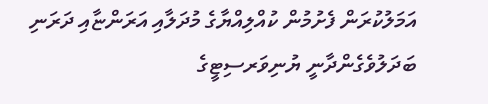އަމަލުކުރަން ފެށުމުން ކުއްލިއްޔާގެ މުދަލާއި އަރަންޏާއި ދަރަނި ބަދަލުވެގެންދާނީ ޔުނިވަރސިޓީގެ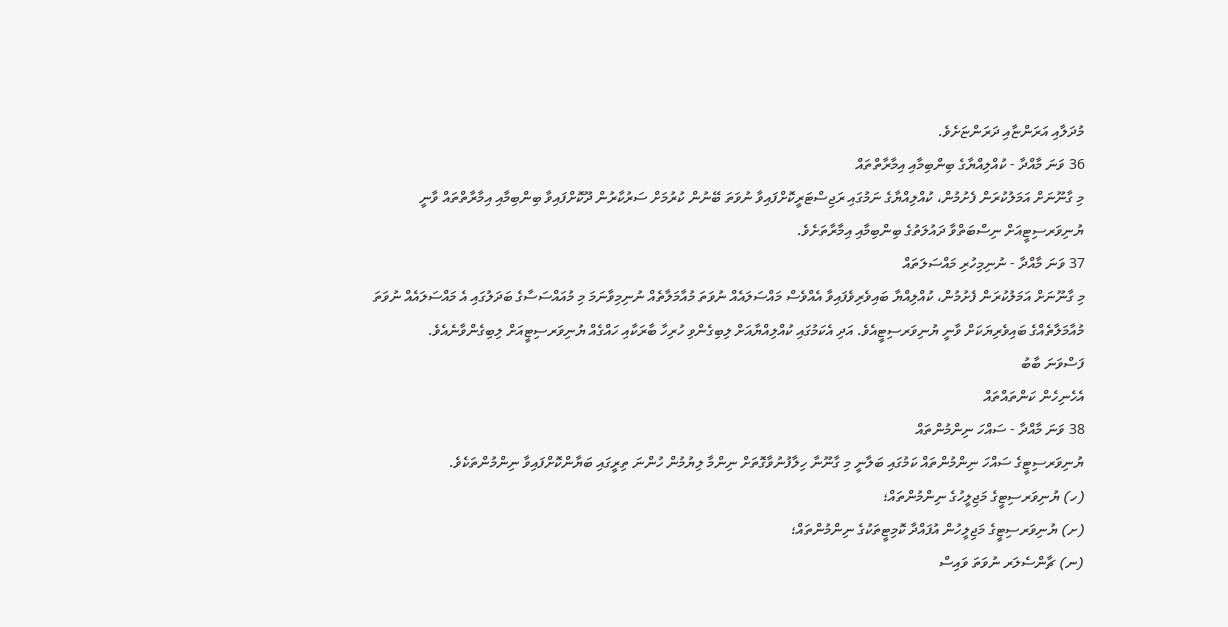މުދަލާއި އަރަންޏާއި ދަރަންޏަށެވެ.
36 ވަނަ މާއްދާ - ކުއްލިއްޔާގެ ބިންބިމާއި އިމާރާތްތައް
މި ގާނޫނަށް އަމަލުކުރަން ފެށުމުން، ކުއްލިއްޔާގެ ނަމުގައި ރަޖިސްޓަރީކޮށްފައިވާ ނުވަތަ ބޭނުން ކުރުމަށް ސަރުކާރުން ދޫކޮށްފައިވާ ބިންބިމާއި އިމާރާތްތައް ވާނީ ޔުނިވަރސިޓީއަށް ނިސްބަތްވާ ދައުލަތުގެ ބިންބިމާއި އިމާރާތަށެވެ.
37 ވަނަ މާއްދާ - ނުނިމިހުރި މައްސަލަތައް
މި ގާނޫނަށް އަމަލުކުރަން ފެށުމުން، ކުއްލިއްޔާ ބައިވެރިވެފައިވާ އެއްވެސް މައްސަލައެއް ނުވަތަ މުއާމަލާތެއް ނުނިމިވާނަމަ މި މުއައްސަސާގެ ބަދަލުގައި އެ މައްސަލައެއް ނުވަތަ މުއާމަލާތެއްގެ ބައިވެރިޔަކަށް ވާނީ ޔުނިވަރސިޓީއެވެ. އަދި އެކަމުގައި ކުއްލިއްޔާއަށް ލިބިގެންވި ހުރިހާ ބާރަކާއި ހައްގެއް ޔުނިވަރސިޓީއަށް ލިބިގެންވާނެއެވެ.
ފަސްވަނަ ބާބު
އެހެނިހެން ކަންތައްތައް
38 ވަނަ މާއްދާ - ސައްހަ ނިންމުންތައް
ޔުނިވަރސިޓީގެ ސައްހަ ނިންމުންތައް ކަމުގައި ބަލާނީ މި ގާނޫނާ ހިލާފުނުވާގޮތަށް ނިންމާ ލިޔުމުން ހުންނަ ތިރީގައި ބަޔާންކޮށްފައިވާ ނިންމުންތަކެވެ.
(ހ) ޔުނިވަރސިޓީގެ މަޖިލީހުގެ ނިންމުންތައް؛
(ށ) ޔުނިވަރސިޓީގެ މަޖިލީހުން އުފައްދާ ކޮމިޓީތަކުގެ ނިންމުންތައް؛
(ނ) ޗާންސެލަރ ނުވަތަ ވައިސް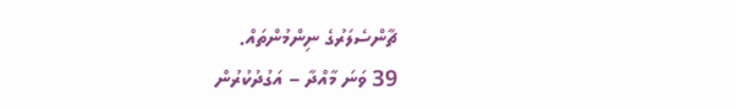ޗާންސެލަރުގެ ނިންމުންތައް.
39 ވަނަ މާއްދާ – އަގުދުކުރުން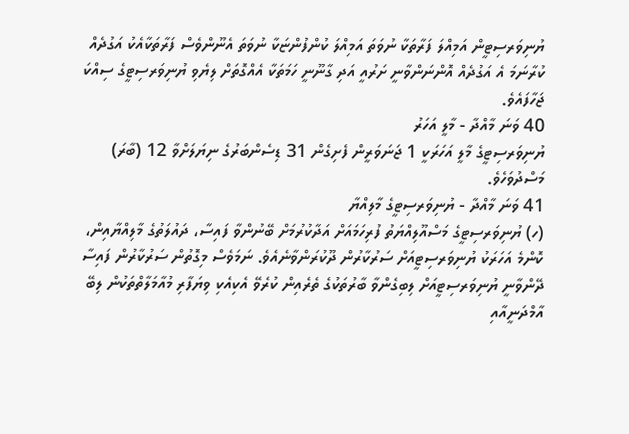ޔުނިވަރސިޓީން އަމިއްލަ ފަރާތަކާ ނުވަތަ އަމިއްލަ ކުންފުންޏަކާ ނުވަތަ އެނޫންވެސް ފަރާތަކާއެކު އަގުދެއް ކުރާނަމަ އެ އަގުދެއް އޮންނަންވާނީ ށަރުއީ އަދި ގާނޫނީ ހަމަތަކާ އެއްގޮތަށް ލިޔެވި ޔުނިވަރސިޓީގެ ސިއްކަ ޖަހާފައެވެ.
40 ވަނަ މާއްދާ - މާލީ އަހަރު
ޔުނިވަރސިޓީގެ މާލީ އަހަރަކީ 1 ޖަނަވަރީން ފެށިގެން 31 ޑިސެންބަރުގެ ނިޔަލަށްވާ 12 (ބާރަ) މަސްދުވަހެވެ.
41 ވަނަ މާއްދާ - ޔުނިވަރސިޓީގެ މާލިއްޔާ
(ހ) ޔުނިވަރސިޓީގެ މަސްއޫލިއްޔަތު ފުރިހަމައަށް އަދާކުރުމަށް ބޭނުންވާ ފައިސާ، ދައުލަތުގެ މާލިއްޔާއިން، ކޮންމެ އަހަރަކު ޔުނިވަރސިޓީއަށް ސަރުކާރުން ދޫކުރަންވާނެއެވެ. ނަމަވެސް މިގޮތުން ސަރުކާރުން ފައިސާ ދޭންވާނީ ޔުނިވަރސިޓީއަށް ލިބިގެންވާ ބާރުތަކުގެ ތެރެއިން ކުރެވޭ އެކިއެކި ވިޔަފާރި މުއާމަލާތްތަކުން ލިބޭ އާމްދަނީއާއި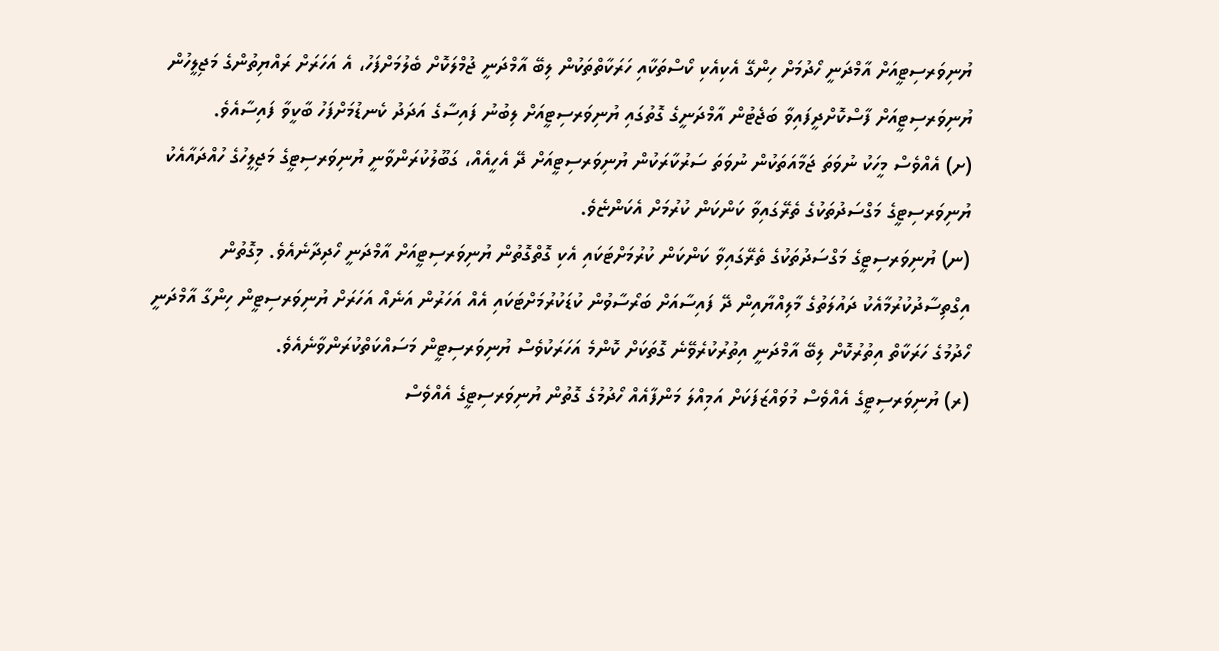ޔުނިވަރސިޓީއަށް އާމްދަނީ ހޯދުމަށް ހިންގޭ އެކިއެކި ކޯސްތަކާއި ހަރަކާތްތަކުން ލިބޭ އާމްދަނީ ޖުމްލަކޮށް ބެލުމަށްފަހު، އެ އަހަރަށް ރައްޔިތުންގެ މަޖިލީހުން ޔުނިވަރސިޓީއަށް ފާސްކޮށްދީފައިވާ ބަޖެޓުން އާމްދަނީގެ ގޮތުގައި ޔުނިވަރސިޓީއަށް ލިބުނު ފައިސާގެ އަދަދު ކެނޑުމަށްފަހު ބާކީވާ ފައިސާއެވެ.
(ށ) އެއްވެސް މީހަކު ނުވަތަ ޖަމާއަތަކުން ނުވަތަ ސަރުކާރަކުން ޔުނިވަރސިޓީއަށް ދޭ އެހީއެއް، ގަބޫލުކުރަންވާނީ ޔުނިވަރސިޓީގެ މަޖިލީހުގެ ހުއްދައާއެކު ޔުނިވަރސިޓީގެ މަގްސަދުތަކުގެ ތެރޭގައިވާ ކަންކަން ކުރުމަށް އެކަންޏެވެ.
(ނ) ޔުނިވަރސިޓީގެ މަގްސަދުތަކުގެ ތެރޭގައިވާ ކަންކަން ކުރުމަށްޓަކައި އެކި ގޮތްގޮތުން ޔުނިވަރސިޓީއަށް އާމްދަނީ ހޯދިދާނެއެވެ. މިގޮތުން އިގްތިސާދުކުރުމާއެކު ދައުލަތުގެ މާލިއްޔާއިން ދޭ ފައިސާއަށް ބަރޯސާވުން ކުޑަކުރުމަށްޓަކައި އެއް އަހަރުން އަނެއް އަހަރަށް ޔުނިވަރސިޓީން ހިންގާ އާމްދަނީ ހޯދުމުގެ ހަރަކާތް އިތުރުކޮށް ލިބޭ އާމްދަނީ އިތުރުކުރެވޭނެ ގޮތަކަށް ކޮންމެ އަހަރަކުވެސް ޔުނިވަރސިޓީން މަސައްކަތްކުރަންވާނެއެވެ.
(ރ) ޔުނިވަރސިޓީގެ އެއްވެސް މުވައްޒަފަކަށް އަމިއްލަ މަންފާއެއް ހޯދުމުގެ ގޮތުން ޔުނިވަރސިޓީގެ އެއްވެސް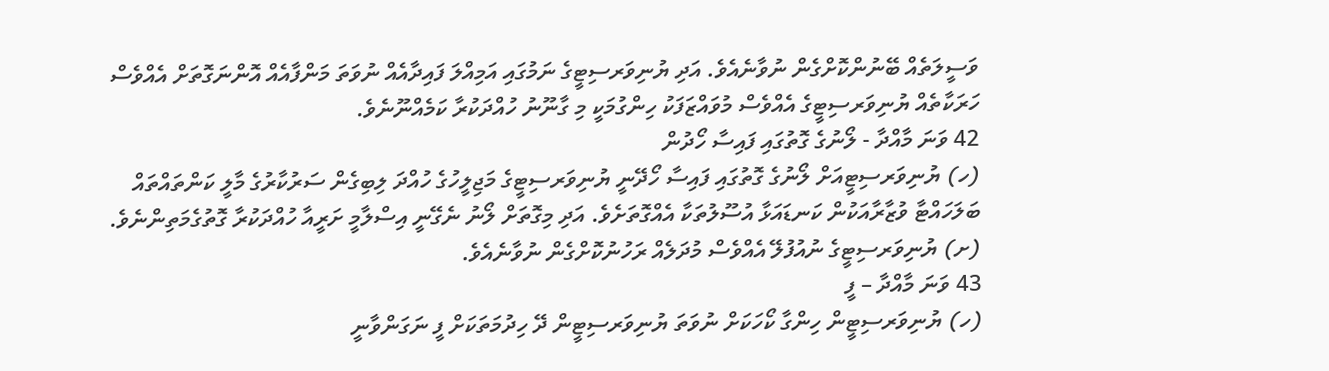ވަސީލަތެއް ބޭނުންކޮށްގެން ނުވާނެއެވެ. އަދި ޔުނިވަރސިޓީގެ ނަމުގައި އަމިއްލަ ފައިދާއެއް ނުވަތަ މަންފާއެއް އޮންނަގޮތަށް އެއްވެސް ހަރަކާތެއް ޔުނިވަރސިޓީގެ އެއްވެސް މުވައްޒަފަކު ހިންގުމަކީ މި ގާނޫނު ހުއްދަކުރާ ކަމެއްނޫނެވެ.
42 ވަނަ މާއްދާ - ލޯނުގެ ގޮތުގައި ފައިސާ ހޯދުން
(ހ) ޔުނިވަރސިޓީއަށް ލޯނުގެ ގޮތުގައި ފައިސާ ހޯދޭނީ ޔުނިވަރސިޓީގެ މަޖިލީހުގެ ހުއްދަ ލިބިގެން ސަރުކާރުގެ މާލީ ކަންތައްތައް ބަލަހައްޓާ ވުޒާރާއަކުން ކަނޑައަޅާ އުސޫލުތަކާ އެއްގޮތަށެވެ. އަދި މިގޮތަށް ލޯނު ނެގޭނީ އިސްލާމީ ށަރީއާ ހުއްދަކުރާ ގޮތުގެމަތިންނެވެ.
(ށ) ޔުނިވަރސިޓީގެ ނުއުފުލޭ އެއްވެސް މުދަލެއް ރަހުނުކޮށްގެން ނުވާނެއެވެ.
43 ވަނަ މާއްދާ – ފީ
(ހ) ޔުނިވަރސިޓީން ހިންގާ ކޯހަކަށް ނުވަތަ ޔުނިވަރސިޓީން ދޭ ހިދުމަތަކަށް ފީ ނަގަންވާނީ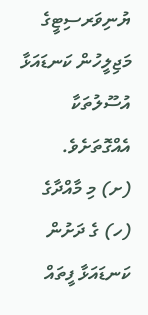ޔުނިވަރސިޓީގެ މަޖިލީހުން ކަނޑައަޅާ އުސޫލުތަކާ އެއްގޮތަށެވެ.
(ށ) މި މާއްދާގެ (ހ) ގެ ދަށުން ކަނޑައަޅާ ފީތައް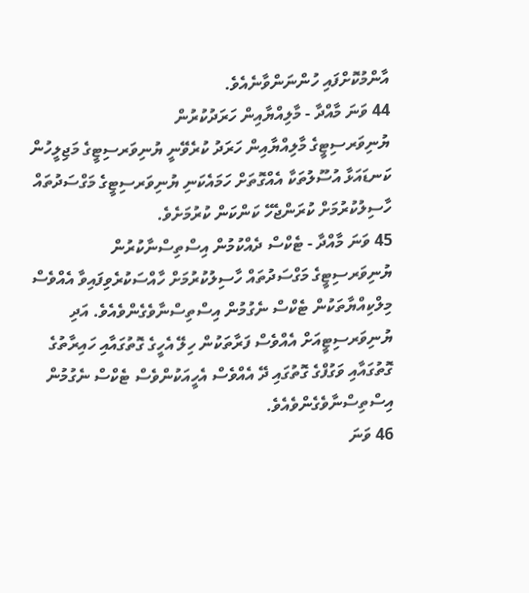އާންމުކޮށްފައި ހުންނަންވާނެއެވެ.
44 ވަނަ މާއްދާ - މާލިއްޔާއިން ހަރަދުކުރުން
ޔުނިވަރސިޓީގެ މާލިއްޔާއިން ހަރަދު ކުރެވޭނީ ޔުނިވަރސިޓީގެ މަޖިލީހުން ކަނޑައަޅާ އުސޫލުތަކާ އެއްގޮތަށް ހަމައެކަނި ޔުނިވަރސިޓީގެ މަގްސަދުތައް ހާސިލުކުރުމަށް ކުރަންޖެހޭ ކަންކަން ކުރުމަށެވެ.
45 ވަނަ މާއްދާ - ޓެކްސް ދެއްކުމުން އިސްތިސްނާކުރުން
ޔުނިވަރސިޓީގެ މަގްސަދުތައް ހާސިލުކުރުމަށް ހާއްސަކުރެވިފައިވާ އެއްވެސް މިލްކިއްޔާތަކުން ޓެކްސް ނެގުމުން އިސްތިސްނާވެގެންވެއެވެ. އަދި ޔުނިވަރސިޓީއަށް އެއްވެސް ފަރާތަކުން ހިލޭ އެހީގެ ގޮތުގައާއި ހައިރާތުގެ ގޮތުގައާއި ވަގުފްގެ ގޮތުގައި ދޭ އެއްވެސް އެހީއަކުންވެސް ޓެކްސް ނެގުމުން އިސްތިސްނާވެގެންވެއެވެ.
46 ވަނަ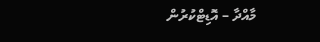މާއްދާ – އޮޑިޓްކުރުން